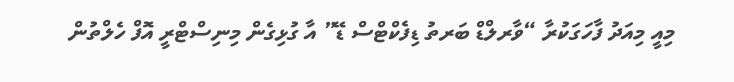މިއީ މިއަދު ފާހަގަކުރާ “ވާރލްޑް ބަރތު ޑިފެކްޓްސް ޑޭ” އާ ގުޅިގެން މިނިސްޓްރީ އޮފް ހެލްތުން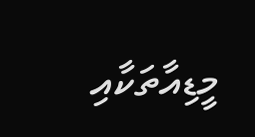މީޑިއާތަކާއި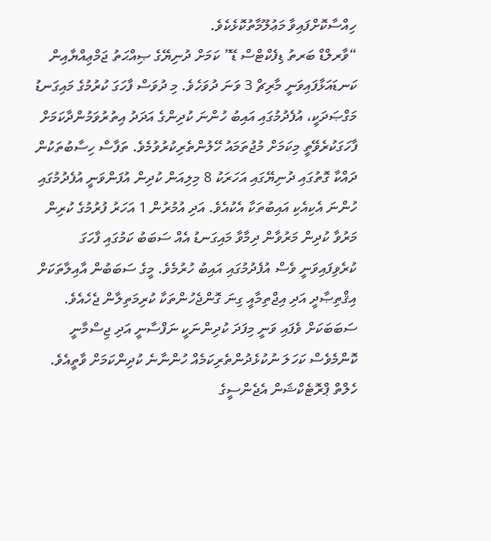ހިއްސާކޮށްފައިވާ މަޢުލޫމާތުކޮޅެކެވެ.
“ވާރލްޑް ބަރތު ޑިފެކްޓްސް ޑޭ” ކަމަށް ދުނިޔޭގެ ޞިއްޙަތު ޖަމްޢިއްޔާއިން ކަނޑައަޅާފައިވަނީ މާރިޗް 3 ވަނަ ދުވަހެވެ. މި ދުވަސް ފާހަގަ ކުރުމުގެ މައިގަނޑު މަގްޞަދަކީ، އުފެދުމުގައި އައިބު ހުންނަ ކުދިންގެ އަދަދު އިތުރުވަމުންދާކަމަށް ފާހަގަކުރެވޭތީ މިކަމަށް މުޖުތަމައު ހޭލުންތެރިކުރުވުމެވެ. ތަފާސް ހިސާބުތަކުން ދައްކާ ގޮތުގައި ދުނިޔޭގައި އަހަރަކު 8 މިލިއަން ކުދިން އުފަންވަނީ އުފެދުމުގައި ހުންނަ އެކިއެކި އައިބުތަކާ އެކުއެވެ. އަދި އުމުރުން 1 އަހަރު ފުރުމުގެ ކުރިން މަރުވާ ކުދިން މަރުވާން ދިމާވާ މައިގަނޑު އެއް ސަބަބު ކަމުގައި ފާހަގަ ކުރެވިފައިވަނީ ވެސް އުފެދުމުގައި އައިބު ހުރުމެވެ. މީގެ ސަބަބުން އާއިލާތަކަށް އިޤްތިޞާދީ އަދި އިޖްތިމާއީ ގިނަ ގޮންޖެހުންތަކާ ކުރިމަތިލާން ޖެހެއެވެ. ސަބަބަކަށް ވެފައި ވަނީ މިފަދަ ކުދިންނަކީ ނަފްސާނީ އަދި ޖިސްމާނީ ކޮންމެވެސް ކަހަލަ ނުކުޅެދުންތެރިކަމެއް ހުންނާނެ ކުދިންކަމަށް ވާތީއެވެ.
ހެލްތް ޕްރޮޓެކްޝަން އެޖެންސީގެ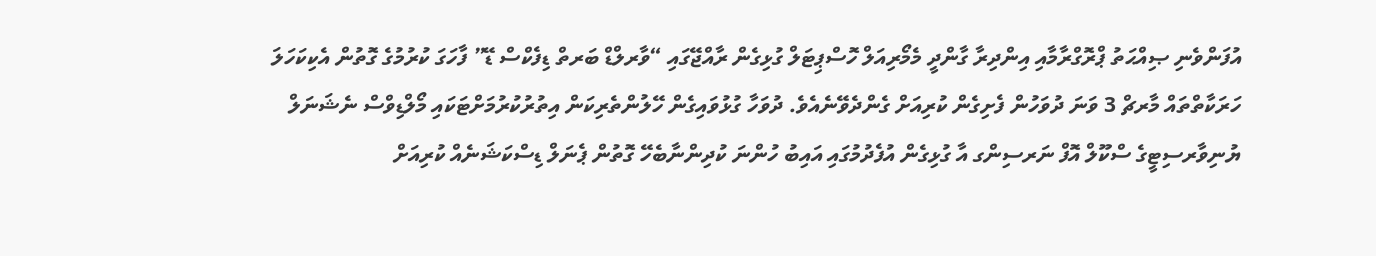އުފަންވެނި ޞިއްޙަތު ޕްރޮގްރާމާއި އިންދިރާ ގާންދީ މެމޯރިއަލް ހޮސްޕިޓަލް ގުޅިގެން ރާއްޖޭގައި “ވާރލްޑް ބަރތް ޑިފެކްސް ޑޭ” ފާހަގަ ކުރުމުގެ ގޮތުން އެކިކަހަލަ ހަރަކާތްތައް މާރޗް 3 ވަނަ ދުވަހުން ފެށިގެން ކުރިއަށް ގެންދެވޭނެއެވެ. ދުވަހާ ގުޅުވައިގެން ހޭލުންތެރިކަން އިތުރުކުރުމަށްޓަކައި މޯލްޑިވްސް ނެޝަނަލް ޔުނިވާރސިޓީގެ ސްކޫލް އޮފް ނަރސިންގ އާ ގުޅިގެން އުފެދުމުގައި އައިބު ހުންނަ ކުދިންނާބެހޭ ގޮތުން ޕެނަލް ޑިސްކަޝަނެއް ކުރިއަށް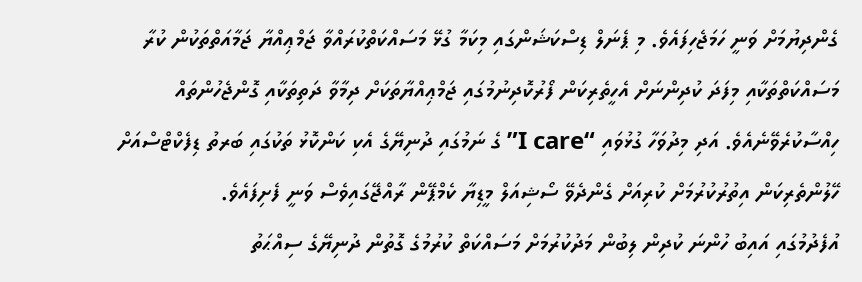ގެންދިޔުމަށް ވަނީ ހަމަޖެހިފައެވެ. މި ޕެނަލް ޑިސްކަޝަންގައި މިކަމާ ގުޅޭ މަސައްކަތްކުރައްވާ ޖަމްޢިއްޔާ ޖަމާއަތްތަކުން ކުރާ މަސައްކަތްތަކާއި މިފަދަ ކުދިންނަށް އެހީތެރިކަން ފޯރުކޮދިނުމުގައި ޖަމްޢިއްޔާތަކަށް ދިމާވާ ދަތިތަކާއި ގޮންޖެހުންތައް ހިއްސާކުރެވޭނެއެވެ. އަދި މިދުވަހާ ގުޅުވައި “I care” ގެ ނަމުގައި ދުނިޔޭގެ އެކި ކަންކޮޅު ތަކުގައި ބަރތު ޑިފެކްޓްސްއަށް ހޭލުންތެރިކަން އިތުރުކުރުމަށް ކުރިއަށް ގެންދެވޭ ސޯޝިއަލް މީޑިޔާ ކެމްޕޭން ރާއްޖޭގައިވެސް ވަނީ ފެށިފައެވެ.
އުފެދުމުގައި އައިބު ހުންނަ ކުދިން ލިބުން މަދުކުރުމަށް މަސައްކަތް ކުރުމުގެ ގޮތުން ދުނިޔޭގެ ސިއްޙަތު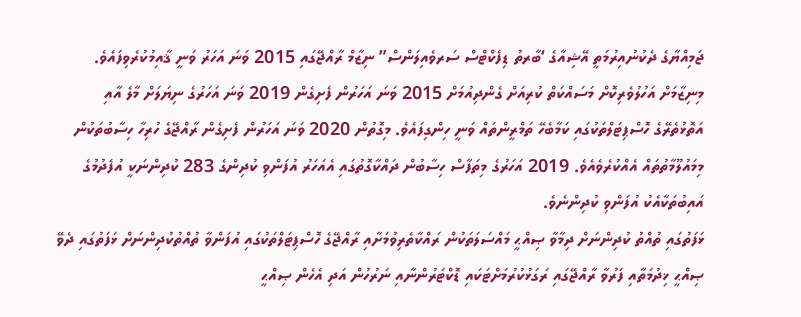ޖަމިއްޔާގެ ދެކުނުއިރުމަތީ އޭޝިއާގެ ‘ބާރތު ޑިފެކްޓްސް ސަރވެއިލަންސް” ނިޒާމް ރާއްޖޭގައި 2015 ވަނަ އަހަރު ވަނީ ޤާއިމުކުރެވިފައެވެ. މިނިޒާމަށް އަހުލުވެރިކޮށް މަސައްކަތް ކުރިއަށް ގެންދިއުމަށް 2015 ވަނަ އަހަރުން ފެށިގެން 2019 ވަނަ އަހަރުގެ ނިޔަލަށް މާލެ އާއި އަތޮޅުތެރޭގެ ހޮސްޕިޓަލްތަކުގައި ކަމާބެހޭ ތަމްރީންތައް ވަނީ ހިންގިފައެވެ. މިގޮތުން 2020 ވަނަ އަހަރުން ފެށިގެން ރާއްޖޭގެ ހުރިހާ ހިސާބުތަކުން މިމައުލޫމާތުތައް އެއްކުރެވެއެވެ. 2019 އަހަރުގެ މިތަފާސް ހިސާބުން ދައްކާގޮތުގައި އެއަހަރު އުފަންވި ކުދިންގެ 283 ކުދިންނަކީ އުފެދުމުގެ އައިބުތަކާއެކު އުފަންވި ކުދިންނެވެ.
ޅަފަތުގައި ތުއްތު ކުދިންނަށް ދިމާވާ ޞިއްޙީ މައްސަލަތަކުން ރައްކާތެރިވުމަށާއި ރާއްޖޭގެ ހޮސްޕިޓަލްތަކުގައި އުފަންވާ ތުއްތުކުދިންނަށް ޅަފަތުގައި ދެވޭ ޞިއްޙީ ޚިދުމަތާއި ފަރުވާ ރާއްޖޭގައި ރަގަޅުކުރުމަށްޓަކައި ޑޮކްޓަރުންނާއި ނަރުހުން އަދި އެހެން ޞިއްޙީ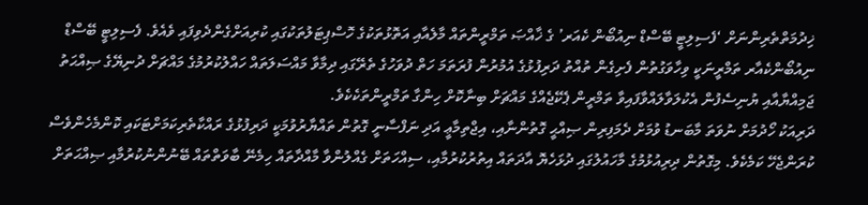ޚިދުމަތްތެރިންނަށް ‘ފެސިލިޓީ ބޭސްޑް ނިއުބޯން ކެއަރ’ ގެ ޚާއްޞަ ތަމްރީންތައް މާލެއާއި އަތޮޅުތަކުގެ ހޮސްޕިޓަލުތަކުގައި ކުރިއަށްގެންދެވިފައި ވެއެވެ. ފެސިލިޓީ ބޭސްޑް ނިއުބޯންކެއާރ ތަމްރީނަކީ ވިހާވަގުތުން ފެށިގެން ތުއްތު ދަރިފުޅުގެ އުމުރުން ފުރަތަމަ ހަތް ދުވަހުގެ ތެރޭގައި ދިމާވާ މައްސަލަތައް ހައްލުކުރުމުގެ މައްޗަށް ދުނިޔޭގެ ޞިއްޙަތު ޖަމިއްޔާއާއި ޔުނިސެފުން އެކުލަވާލައްވާފައިވާ ތަމްރީން ޕެކޭޖެއްގެ މައްޗަށް ބިނާކޮށް ހިންގާ ތަމްރީންތަކެކެވެ.
ދަރިއަކު ހޯދުމަށް ނުވަތަ މާބަނޑު ވުމަށް ދެމަފިރިން ޞިއްޙީ ގޮތުންނާއި، އިޖްތިމާޢީ އަދި ނަފްސާނީ ގޮތުން ތައްޔާރުވުމަކީ ދަރިފުޅުގެ ރައްކާތެރިކަމަށްޓަކައި ކޮންމެހެންވެސް ކުރަންޖެހޭ ކަމެކެވެ. މިގޮތުން ދިރިއުޅުމުގެ މާހައުލުގައި ދުޅަހެޔޮ އާދަތައް އިތުރުކުރުމާއި، ސިއްހަތަށް ގެއްލުންވާ މާއްދާތައް ހިމެނޭ ބާވަތްތައް ބޭނުންނުކުރުމާއި ޞިއްޙަތަށް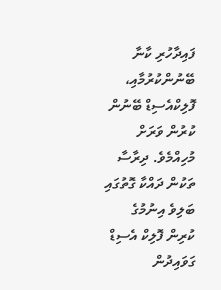ފައިދާހުރި ކާނާ ބޭނުންކުރުމާއި، ފޮލިކްއެސިޑް ބޭނުން ކުރުން ވަރަށް މުހިއްމެވެ. ދިރާސާ ތަކުން ދައްކާ ގޮތުގައި ބަލިވެ އިނުމުގެ ކުރިން ފޮލިކް އެސިޑް ގަވައިދުން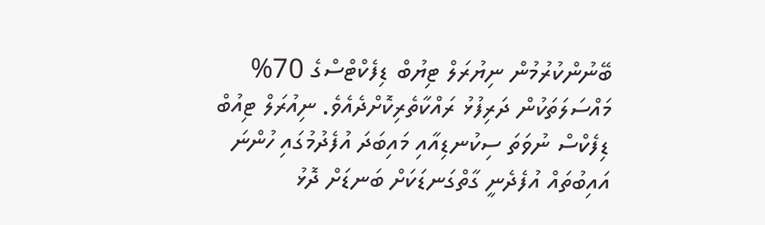ބޭނުންކުރުމުން ނިޔުރަލް ޓިޔުބް ޑިފެކްޓްސްގެ 70% މައްސަލަތަކުން ދަރިފުޅު ރައްކާތެރިކޮށްދެއެވެ. ނިއުރަލް ޓިއުބް ޑިފެކްސް ނުވަތަ ސިކުނޑިއާއި މައިބަދަ އުފެދުމުގައި ހުންނަ އައިބުތައް އުފެދެނީ ގާތްގަނޑަކަށް ބަނޑަށް ދޮޅު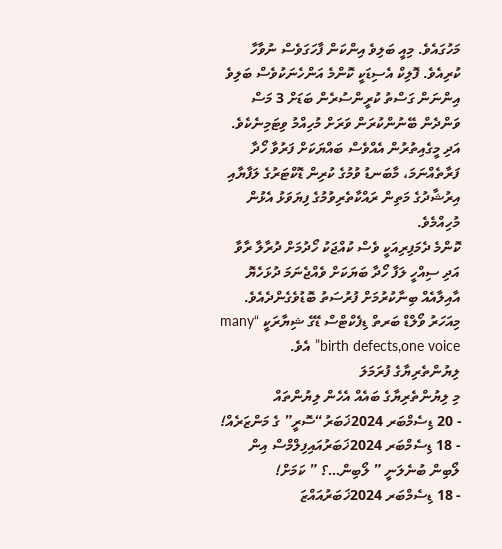މަހުގައެވެ. މިއީ ބަލިވެ އިންކަން ފާހަގަވެސް ނުވާހާ ކުރިއެވެ. ފޮލިކް އެސިޑަކީ ކޮންމެ އަންހެނަކުވެސް ބަލިވެ އިންނަން ގަސްތު ކުރީންސުރެން ބަޑަށް 3 މަސް ވަންދެން ބޭނުންކުރަން ވަރަށް މުހިއްމު ވިޓަމިނެކެވެ. އަދި މީގެއިތުރުން އެއްވެސް ބައްޔަކަށް ފަރުވާ ހޯދާ ފަރާތެއްނަމަ، މާބަނޑު ވުމުގެ ކުރިން ޑޮކްޓަރުގެ ލަފާޔާއި އިރުޝާދުގެ މަތިން ރައްކާތެރިވުމުގެ ފިޔަވަޅު އެޅުން މުހިއްމެވެ.
ކޮންމެ ދެމަފިރިއަކީ ވެސް ކުއްޖަކު ހޯދުމަށް ދުރާލާ ރާވާ އަދި ސިއްހީ ލަފާ ހޯދާ ބަޔަކަށް ވެއްޖެނަމަ ދުޅަހެޔޮ އާއިލާއެއް ބިނާކުރުމަށް ފުރުސަތު ބޮޑުވެގެންދެއެވެ.
މިއަހަރު ވޯލްޑް ބަރތް ޑިފެކްޓްސް ޑޭގެ ޝިޔާރަކީ “many birth defects,one voice” އެވެ.
ލިޔުންތެރިޔާގެ ފުރަމަލަ
މި ލިޔުންތެރިޔާގެ ބައެއް އެހެން ލިޔުންތައް
- 20 ޑިސެމްބަރ 2024ޚަބަރު“ސޮރީ” ގެ މަންޒަރެއް!
- 18 ޑިސެމްބަރ 2024ޚަބަރުއައިފިލްމްސް އިން ލޯބިން ބުނެލަނީ ” ލޯބިން…؟ ” ކަމަށް!
- 18 ޑިސެމްބަރ 2024ޚަބަރުއައްޒަ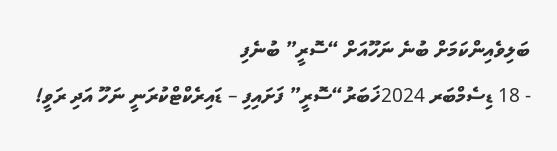ބަލިވެއިންކަމަށް ބުނެ ނަހޫއަށް “ސޮރީ” ބުނެފި
- 18 ޑިސެމްބަރ 2024ޚަބަރު“ސޮރީ” ފަށައިފި – ޑައިރެކްޓްކުރަނީ ނަހޫ އަދި ރަވީ!